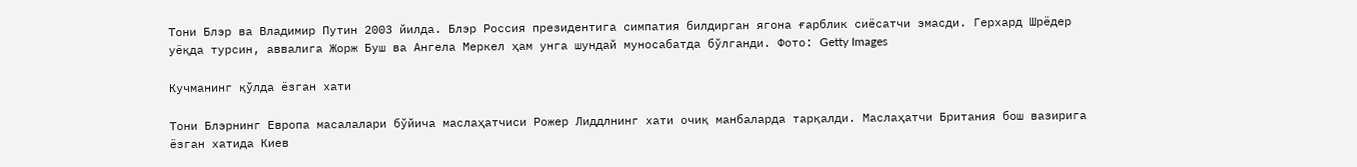Тони Блэр ва Владимир Путин 2003 йилда. Блэр Россия президентига симпатия билдирган ягона ғарблик сиёсатчи эмасди. Герхард Шрёдер уёқда турсин, аввалига Жорж Буш ва Ангела Меркел ҳам унга шундай муносабатда бўлганди. Фото: Getty Images

Кучманинг қўлда ёзган хати

Тони Блэрнинг Европа масалалари бўйича маслаҳатчиси Рожер Лиддлнинг хати очиқ манбаларда тарқалди. Маслаҳатчи Британия бош вазирига ёзган хатида Киев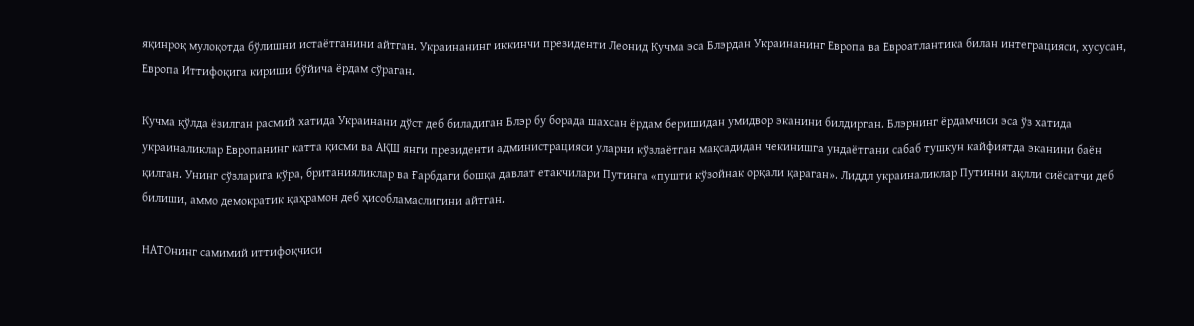яқинроқ мулоқотда бўлишни истаётганини айтган. Украинанинг иккинчи президенти Леонид Кучма эса Блэрдан Украинанинг Европа ва Евроатлантика билан интеграцияси, хусусан, Европа Иттифоқига кириши бўйича ёрдам сўраган.

Кучма қўлда ёзилган расмий хатида Украинани дўст деб биладиган Блэр бу борада шахсан ёрдам беришидан умидвор эканини билдирган. Блэрнинг ёрдамчиси эса ўз хатида украиналиклар Европанинг катта қисми ва АҚШ янги президенти администрацияси уларни кўзлаётган мақсадидан чекинишга ундаётгани сабаб тушкун кайфиятда эканини баён қилган. Унинг сўзларига кўра, британияликлар ва Ғарбдаги бошқа давлат етакчилари Путинга «пушти кўзойнак орқали қараган». Лиддл украиналиклар Путинни ақлли сиёсатчи деб билиши, аммо демократик қаҳрамон деб ҳисобламаслигини айтган.

НАТОнинг самимий иттифоқчиси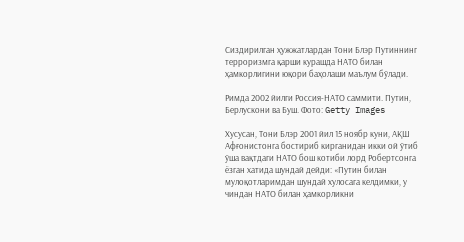Сиздирилган ҳужжатлардан Тони Блэр Путиннинг терроризмга қарши курашда НАТО билан ҳамкорлигини юқори баҳолаши маълум бўлади.

Римда 2002 йилги Россия-НАТО саммити. Путин, Берлускони ва Буш. Фото: Getty Images

Хусусан, Тони Блэр 2001 йил 15 ноябр куни, АҚШ Афғонистонга бостириб кирганидан икки ой ўтиб ўша вақтдаги НАТО бош котиби лорд Робертсонга ёзган хатида шундай дейди: «Путин билан мулоқотларимдан шундай хулосага келдимки, у чиндан НАТО билан ҳамкорликни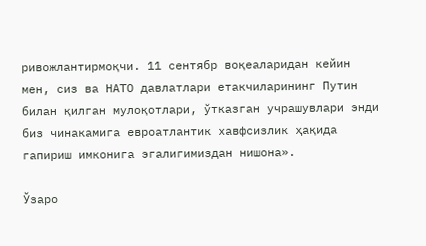ривожлантирмоқчи. 11 сентябр воқеаларидан кейин мен, сиз ва НАТО давлатлари етакчиларининг Путин билан қилган мулоқотлари, ўтказган учрашувлари энди биз чинакамига евроатлантик хавфсизлик ҳақида гапириш имконига эгалигимиздан нишона».

Ўзаро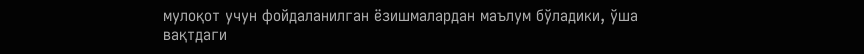мулоқот учун фойдаланилган ёзишмалардан маълум бўладики, ўша вақтдаги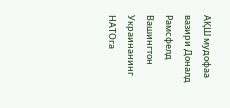АҚШ мудофаа вазири Доналд Рамсфелд Вашингтон Украинанинг НАТОга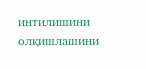интилишини олқишлашини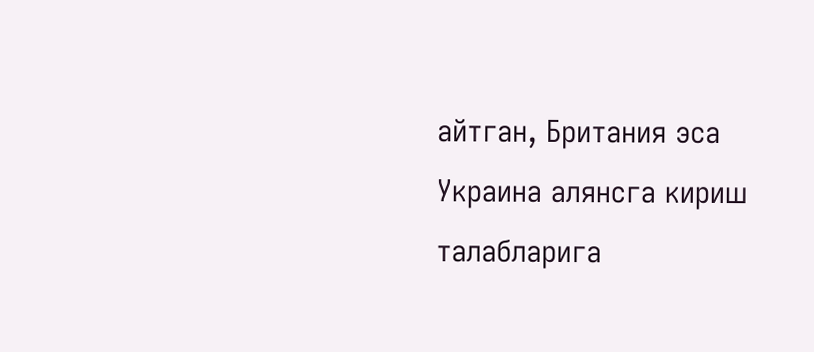айтган, Британия эса Украина алянсга кириш талабларига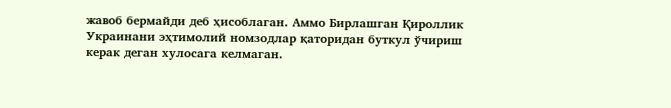жавоб бермайди деб ҳисоблаган. Аммо Бирлашган Қироллик Украинани эҳтимолий номзодлар қаторидан буткул ўчириш керак деган хулосага келмаган.